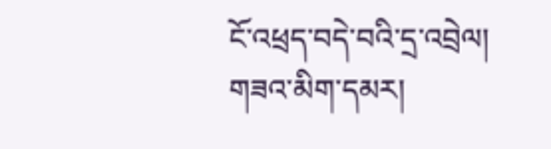ངོ་འཕྲད་བདེ་བའི་དྲ་འབྲེལ།
གཟའ་མིག་དམར།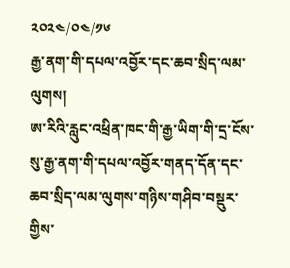༢༠༢༤/༠༤/༡༦
རྒྱ་ནག་གི་དཔལ་འབྱོར་དང་ཆབ་སྲིད་ལམ་ལུགས།
ཨ་རིའི་རླུང་འཕྲིན་ཁང་གི་རྒྱ་ཡིག་གི་དྲ་ངོས་སུ་རྒྱ་ནག་གི་དཔལ་འབྱོར་གནད་དོན་དང་ཆབ་སྲིད་ལམ་ལུགས་གཉིས་གཤིབ་བསྡུར་གྱིས་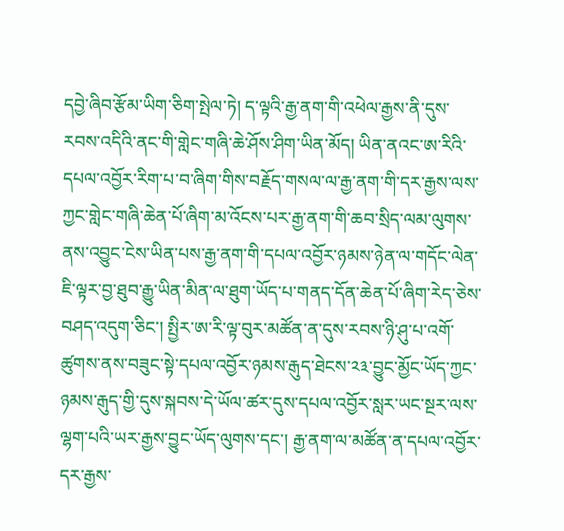དབྱེ་ཞིབ་རྩོམ་ཡིག་ཅིག་སྤེལ་ཏེ། ད་ལྟའི་རྒྱ་ནག་གི་འཕེལ་རྒྱས་ནི་དུས་རབས་འདིའི་ནང་གི་གླེང་གཞི་ཆེ་ཤོས་ཤིག་ཡིན་མོད། ཡིན་ནའང་ཨ་རིའི་དཔལ་འབྱོར་རིག་པ་བ་ཞིག་གིས་བརྗོད་གསལ་ལ་རྒྱ་ནག་གི་དར་རྒྱས་ལས་ཀྱང་གླེང་གཞི་ཆེན་པོ་ཞིག་མ་འོངས་པར་རྒྱ་ནག་གི་ཆབ་སྲིད་ལམ་ལུགས་ནས་འབྱུང་ངེས་ཡིན་པས་རྒྱ་ནག་གི་དཔལ་འབྱོར་ཉམས་ཉེན་ལ་གདོང་ལེན་ཇི་ལྟར་བྱ་ཐུབ་རྒྱུ་ཡིན་མིན་ལ་ཐུག་ཡོད་པ་གནད་དོན་ཆེན་པོ་ཞིག་རེད་ཅེས་བཤད་འདུག་ཅིང་། སྤྱིར་ཨ་རི་ལྟ་བུར་མཚོན་ན་དུས་རབས་ཉི་ཤུ་པ་འགོ་ཚུགས་ནས་བཟུང་སྟེ་དཔལ་འབྱོར་ཉམས་རྒུད་ཐེངས་༢༣་བྱུང་མྱོང་ཡོད་ཀྱང་ཉམས་རྒུད་གྱི་དུས་སྐབས་དེ་ཡོལ་ཚར་དུས་དཔལ་འབྱོར་སླར་ཡང་སྔར་ལས་ལྷག་པའི་ཡར་རྒྱས་བྱུང་ཡོད་ལུགས་དང་། རྒྱ་ནག་ལ་མཚོན་ན་དཔལ་འབྱོར་དར་རྒྱས་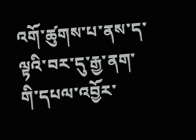འགོ་ཚུགས་པ་ནས་ད་ལྟའི་བར་དུ་རྒྱ་ནག་གི་དཔལ་འབྱོར་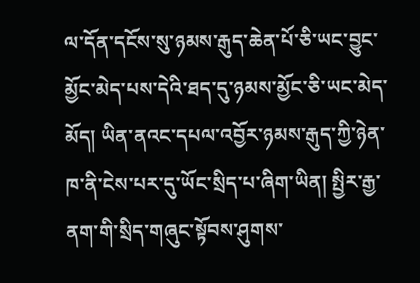ལ་དོན་དངོས་སུ་ཉམས་རྒུད་ཆེན་པོ་ཅི་ཡང་བྱུང་མྱོང་མེད་པས་དེའི་ཐད་དུ་ཉམས་མྱོང་ཅི་ཡང་མེད་མོད། ཡིན་ནའང་དཔལ་འབྱོར་ཉམས་རྒུད་ཀྱི་ཉེན་ཁ་ནི་ངེས་པར་དུ་ཡོང་སྲིད་པ་ཞིག་ཡིན། སྤྱིར་རྒྱ་ནག་གི་སྲིད་གཞུང་སྟོབས་ཤུགས་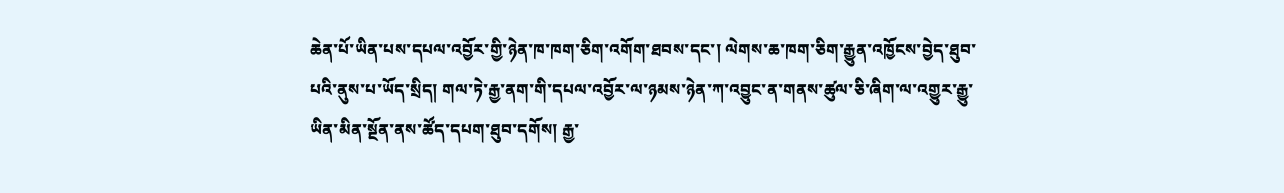ཆེན་པོ་ཡིན་པས་དཔལ་འབྱོར་གྱི་ཉེན་ཁ་ཁག་ཅིག་འགོག་ཐབས་དང་། ལེགས་ཆ་ཁག་ཅིག་རྒྱུན་འཁྱོངས་བྱེད་ཐུབ་པའི་ནུས་པ་ཡོད་སྲིད། གལ་ཏེ་རྒྱ་ནག་གི་དཔལ་འབྱོར་ལ་ཉམས་ཉེན་ཀ་འབྱུང་ན་གནས་ཚུལ་ཅི་ཞིག་ལ་འགྱུར་རྒྱུ་ཡིན་མིན་སྔོན་ནས་ཚོད་དཔག་ཐུབ་དགོས། རྒྱ་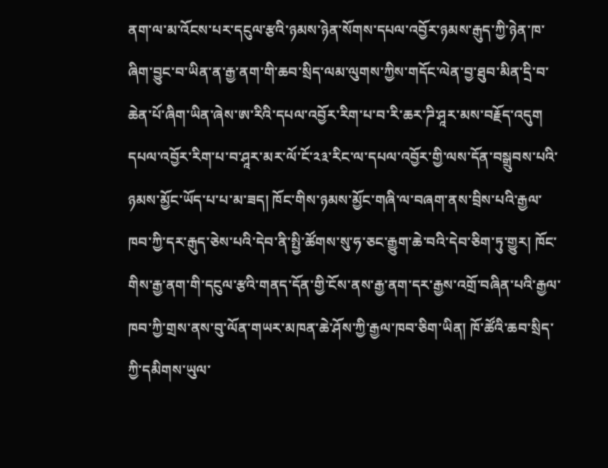ནག་ལ་མ་འོངས་པར་དངུལ་རྩའི་ཉམས་ཉེན་སོགས་དཔལ་འབྱོར་ཉམས་རྒུད་ཀྱི་ཉེན་ཁ་ཞིག་བྱུང་བ་ཡིན་ན་རྒྱ་ནག་གི་ཆབ་སྲིད་ལམ་ལུགས་ཀྱིས་གདོང་ལེན་བྱ་ཐུབ་མིན་དྲི་བ་ཆེན་པོ་ཞིག་ཡིན་ཞེས་ཨ་རིའི་དཔལ་འབྱོར་རིག་པ་བ་རི་ཆར་ཌི་ཤཱར་མས་བརྗོད་འདུག དཔལ་འབྱོར་རིག་པ་བ་ཤཱར་མར་ལོ་ངོ་༢༣་རིང་ལ་དཔལ་འབྱོར་གྱི་ལས་དོན་བསྒྲུབས་པའི་ཉམས་མྱོང་ཡོད་པ་པ་མ་ཟད། ཁོང་གིས་ཉམས་མྱོང་གཞི་ལ་བཞག་ནས་བྲིས་པའི་རྒྱལ་ཁབ་ཀྱི་དར་རྒུད་ཅེས་པའི་དེབ་ནི་སྤྱི་ཚོགས་སུ་ཧ་ཅང་རྒྱུག་ཆེ་བའི་དེབ་ཅིག་ཏུ་གྱུར། ཁོང་གིས་རྒྱ་ནག་གི་དངུལ་རྩའི་གནད་དོན་གྱི་ངོས་ནས་རྒྱ་ནག་དར་རྒྱས་འགྲོ་བཞིན་པའི་རྒྱལ་ཁབ་ཀྱི་གྲས་ནས་བུ་ལོན་གཡར་མཁན་ཆེ་ཤོས་ཀྱི་རྒྱལ་ཁབ་ཅིག་ཡིན། ཁོ་ཚོའི་ཆབ་སྲིད་ཀྱི་དམིགས་ཡུལ་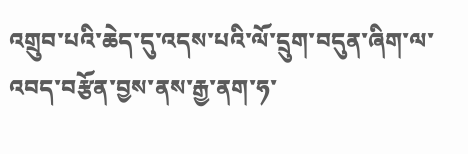འགྲུབ་པའི་ཆེད་དུ་འདས་པའི་ལོ་དྲུག་བདུན་ཞིག་ལ་འབད་བརྩོན་བྱས་ནས་རྒྱ་ནག་ཧ་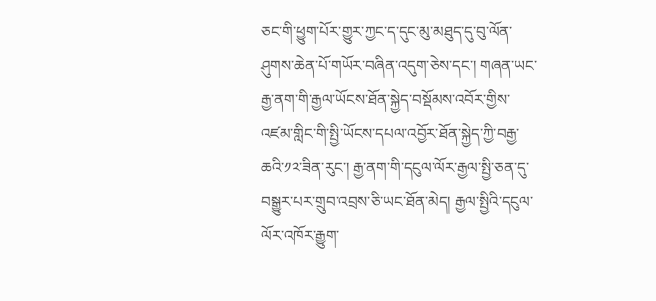ཅང་གི་ཕྱུག་པོར་གྱུར་ཀྱང་ད་དུང་མུ་མཐུད་དུ་བུ་ལོན་ཤུགས་ཆེན་པོ་གཡོར་བཞིན་འདུག་ཅེས་དང་། གཞན་ཡང་རྒྱ་ནག་གི་རྒྱལ་ཡོངས་ཐོན་སྐྱེད་བསྡོམས་འབོར་གྱིས་འཛམ་གླིང་གི་སྤྱི་ཡོངས་དཔལ་འབྱོར་ཐོན་སྐྱེད་ཀྱི་བརྒྱ་ཆའི་༡༢་ཟིན་རུང་། རྒྱ་ནག་གི་དངུལ་ལོར་རྒྱལ་སྤྱི་ཅན་དུ་བསྒྱུར་པར་གྲུབ་འབྲས་ཅི་ཡང་ཐོན་མེད། རྒྱལ་སྤྱིའི་དངུལ་ལོར་འཁོར་རྒྱུག་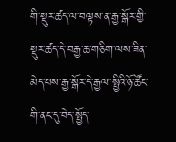གི་སྡུར་ཚད་ལ་བལྟས་ན་རྒྱ་སྒོར་གྱི་སྡུར་ཚད་དེ་བརྒྱ་ཆ་གཅིག་ལས་ཟིན་མེད་པས་རྒྱ་སྒོར་དེ་རྒྱལ་སྤྱིའི་ཉོ་ཚོང་གི་ནང་དུ་བེད་སྤྱོད་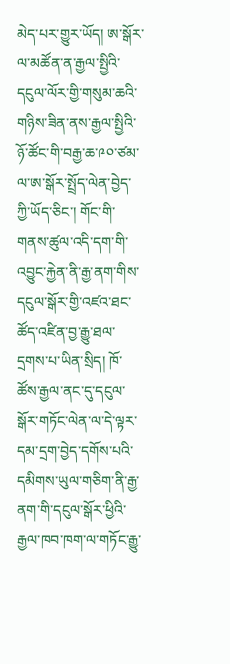མེད་པར་གྱུར་ཡོད། ཨ་སྒོར་ལ་མཚོན་ན་རྒྱལ་སྤྱིའི་དངུལ་ལོར་གྱི་གསུམ་ཆའི་གཉིས་ཟིན་ནས་རྒྱལ་སྤྱིའི་ཉོ་ཚོང་གི་བརྒྱ་ཆ་༩༠་ཙམ་ལ་ཨ་སྒོར་སྤྲོད་ལེན་བྱེད་ཀྱི་ཡོད་ཅིང་། གོང་གི་གནས་ཚུལ་འདི་དག་གི་འབྱུང་རྐྱེན་ནི་རྒྱ་ནག་གིས་དངུལ་སྒོར་གྱི་འཛའ་ཐང་ཚོད་འཛིན་བྱ་རྒྱུ་ཐལ་དྲགས་པ་ཡིན་སྲིད། ཁོ་ཚོས་རྒྱལ་ནང་དུ་དངུལ་སྒོར་གཏོང་ལེན་ལ་དེ་ལྟར་དམ་དྲག་བྱེད་དགོས་པའི་དམིགས་ཡུལ་གཅིག་ནི་རྒྱ་ནག་གི་དངུལ་སྒོར་ཕྱིའི་རྒྱལ་ཁབ་ཁག་ལ་གཏོང་རྒྱུ་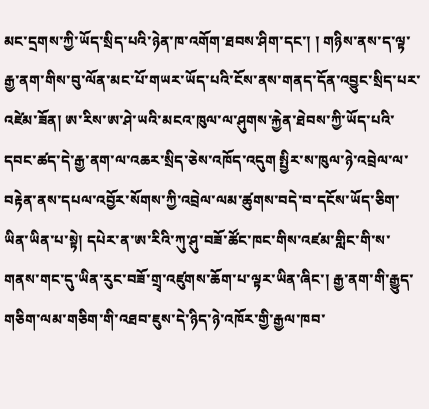མང་དྲགས་ཀྱི་ཡོད་སྲིད་པའི་ཉེན་ཁ་འགོག་ཐབས་ཤིག་དང་། ། གཉིས་ནས་ད་ལྟ་རྒྱ་ནག་གིས་བུ་ལོན་མང་པོ་གཡར་ཡོད་པའི་ངོས་ནས་གནད་དོན་འབྱུང་སྲིད་པར་འཛེམ་ཟོན། ཨ་རིས་ཨ་ཤེ་ཡའི་མངའ་ཁུལ་ལ་ཤུགས་རྐྱེན་ཐེབས་ཀྱི་ཡོད་པའི་དབང་ཚད་དེ་རྒྱ་ནག་ལ་འཆར་སྲིད་ཅེས་འཁོད་འདུག སྤྱིར་ས་ཁུལ་ཉེ་འབྲེལ་ལ་བརྟེན་ནས་དཔལ་འབྱོར་སོགས་ཀྱི་འབྲེལ་ལམ་ཚུགས་བདེ་བ་དངོས་ཡོད་ཅིག་ཡིན་ཡིན་པ་སྟེ། དཔེར་ན་ཨ་རིའི་ཀུ་ཤུ་བཟོ་ཚོང་ཁང་གིས་འཛམ་གླིང་གི་ས་གནས་གང་དུ་ཡིན་རུང་བཟོ་གྲྭ་འཛུགས་ཆོག་པ་ལྟར་ཡིན་ཞིང་། རྒྱ་ནག་གི་རྒྱུད་གཅིག་ལམ་གཅིག་གི་འཐབ་ཇུས་དེ་ཉིད་ཉེ་འཁོར་གྱི་རྒྱལ་ཁབ་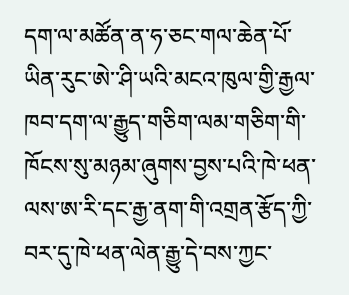དག་ལ་མཚོན་ན་ཧ་ཅང་གལ་ཆེན་པོ་ཡིན་རུང་ཨེ་་ཤི་ཡའི་མངའ་ཁུལ་གྱི་རྒྱལ་ཁབ་དག་ལ་རྒྱུད་གཅིག་ལམ་གཅིག་གི་ཁོངས་སུ་མཉམ་ཞུགས་བྱས་པའི་ཁེ་ཕན་ལས་ཨ་རི་དང་རྒྱ་ནག་གི་འགྲན་རྩོད་ཀྱི་བར་དུ་ཁེ་ཕན་ལེན་རྒྱུ་དེ་བས་ཀྱང་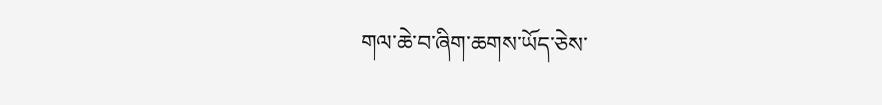གལ་ཆེ་བ་ཞིག་ཆགས་ཡོད་ཅེས་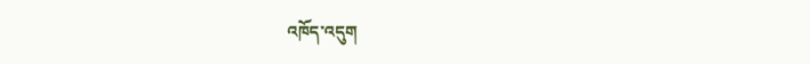འཁོད་འདུག